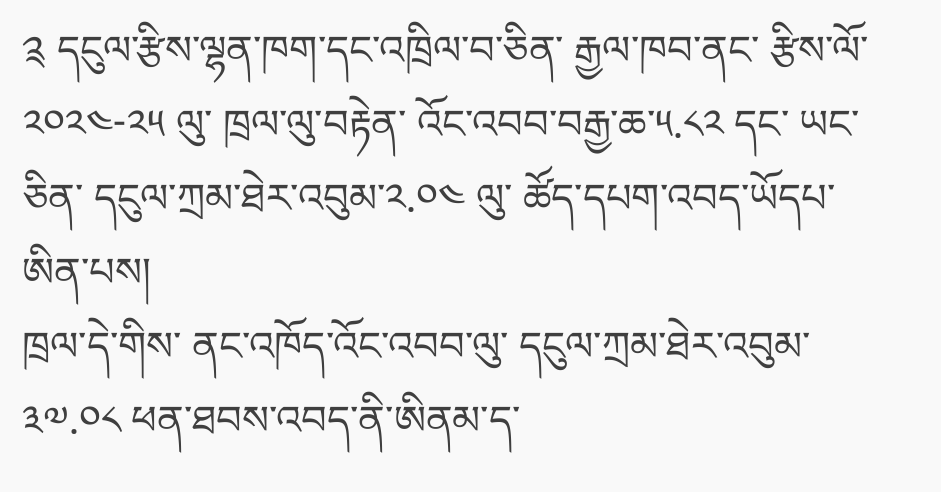༉ དངུལ་རྩིས་ལྷན་ཁག་དང་འཁྲིལ་བ་ཅིན་ རྒྱལ་ཁབ་ནང་ རྩིས་ལོ་༢༠༢༤-༢༥ ལུ་ ཁྲལ་ལུ་བརྟེན་ འོང་འབབ་བརྒྱ་ཆ་༥.༨༢ དང་ ཡང་ཅིན་ དངུལ་ཀྲམ་ཐེར་འབུམ་༢.༠༤ ལུ་ ཚོད་དཔག་འབད་ཡོདཔ་ཨིན་པས།
ཁྲལ་དེ་གིས་ ནང་འཁོད་འོང་འབབ་ལུ་ དངུལ་ཀྲམ་ཐེར་འབུམ་༣༧.༠༨ ཕན་ཐབས་འབད་ནི་ཨིནམ་ད་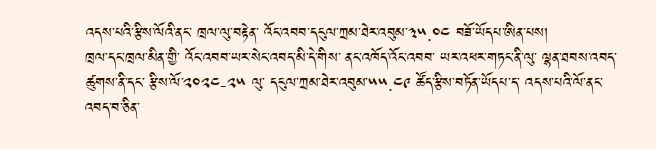འདས་པའི་རྩིས་ལོའི་ནང་ ཁྲལ་ལུ་བརྟེན་ འོང་འབབ་དངུལ་ཀྲམ་ཐེར་འབུམ་༣༥.༠༤ བཟོ་ཡོདཔ་ཨིན་པས།
ཁྲལ་དང་ཁྲལ་མིན་གྱི་ འོང་འབབ་ཡར་སེང་འབད་མི་དེ་གིས་ ནང་འཁོད་འོང་འབབ་ ཡར་འཕར་གཏང་ནི་ལུ་ ལྷན་ཐབས་འབད་ཚུགས་ནི་དང་ རྩིས་ལོ་༢༠༢༤-༢༥ ལུ་ དངུལ་ཀྲམ་ཐེར་འབུམ་༥༥.༤༩ ཚོད་རྩིས་བཏོན་ཡོདཔ་ད་ འདས་པའི་ལོ་ནང་འབད་བ་ཅིན་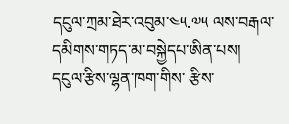དངུལ་ཀྲམ་ཐེར་འབུམ་༤༥.༧༥ ལས་བརྒལ་ དམིགས་གཏད་མ་བསྐྱེདཔ་ཨིན་པས།
དངུལ་རྩིས་ལྷན་ཁག་གིས་ རྩིས་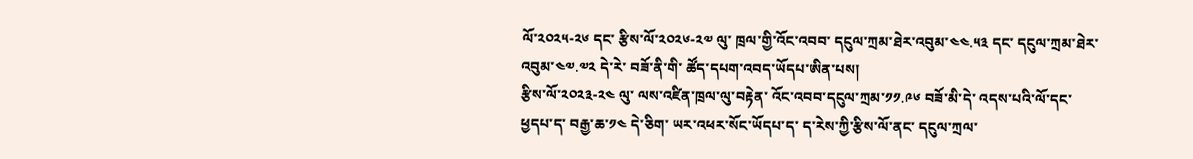ལོ་༢༠༢༥-༢༦ དང་ རྩིས་ལོ་༢༠༢༦-༢༧ ལུ་ ཁྲལ་གྱི་འོང་འབབ་ དངུལ་ཀྲམ་ཐེར་འབུམ་༤༤.༥༣ དང་ དངུལ་ཀྲམ་ཐེར་འབུམ་༤༧.༧༢ དེ་རེ་ བཟོ་ནི་གི་ ཚོད་དཔག་འབད་ཡོདཔ་ཨིན་པས།
རྩིས་ལོ་༢༠༢༣-༢༤ ལུ་ ལས་འཛིན་ཁྲལ་ལུ་བརྟེན་ འོང་འབབ་དངུལ་ཀྲམ་༡༡.༩༦ བཟོ་མི་དེ་ འདས་པའི་ལོ་དང་ཕྱདཔ་ད་ བརྒྱ་ཆ་༡༤ དེ་ཅིག་ ཡར་འཕར་སོང་ཡོདཔ་ད་ ད་རེས་ཀྱི་རྩིས་ལོ་ནང་ དངུལ་ཀྲལ་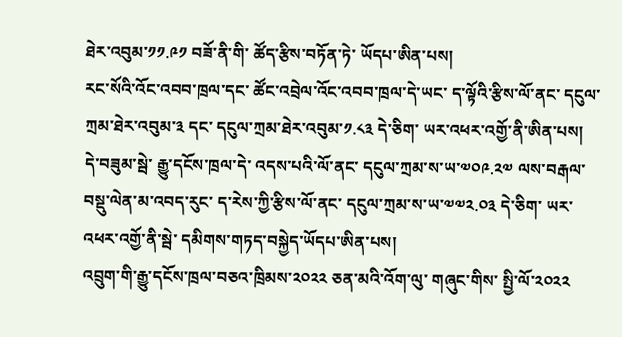ཐེར་འབུམ་༡༡.༩༡ བཟོ་ནི་གི་ ཚོད་རྩིས་བཏོན་ཏེ་ ཡོདཔ་ཨིན་པས།
རང་སོའི་འོང་འབབ་ཁྲལ་དང་ ཚོང་འབྲེལ་འོང་འབབ་ཁྲལ་དེ་ཡང་ ད་ལྟོའི་རྩིས་ལོ་ནང་ དངུལ་ཀྲམ་ཐེར་འབུམ་༣ དང་ དངུལ་ཀྲམ་ཐེར་འབུམ་༡.༨༣ དེ་ཅིག་ ཡར་འཕར་འགྱོ་ནི་ཨིན་པས།
དེ་བཟུམ་སྦེ་ རྒྱུ་དངོས་ཁྲལ་དེ་ འདས་པའི་ལོ་ནང་ དངུལ་ཀྲམ་ས་ཡ་༧༠༩.༢༧ ལས་བརྒལ་ བསྡུ་ལེན་མ་འབད་རུང་ ད་རེས་ཀྱི་རྩིས་ལོ་ནང་ དངུལ་ཀྲམ་ས་ཡ་༧༧༢.༠༣ དེ་ཅིག་ ཡར་འཕར་འགྱོ་ནི་སྦེ་ དམིགས་གཏད་བསྐྱེད་ཡོདཔ་ཨིན་པས།
འབྲུག་གི་རྒྱུ་དངོས་ཁྲལ་བཅའ་ཁྲིམས་༢༠༢༢ ཅན་མའི་འོག་ལུ་ གཞུང་གིས་ སྤྱི་ལོ་༢༠༢༢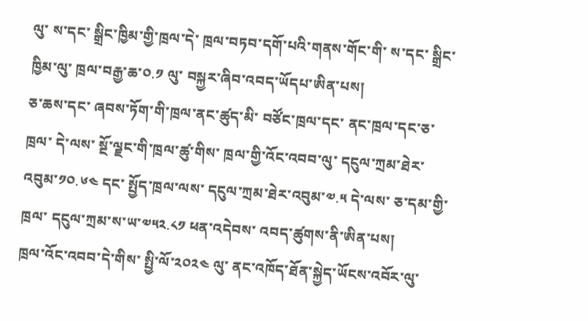ལུ་ ས་དང་ སྒྲིང་ཁྱིམ་གྱི་ཁྲལ་དེ་ ཁྲལ་བཏབ་དགོ་པའི་གནས་གོང་གི་ ས་དང་ སྒྲིང་ཁྱིམ་ལུ་ ཁྲལ་བརྒྱ་ཆ་༠.༡ ལུ་ བསྐྱར་ཞིབ་འབད་ཡོདཔ་ཨིན་པས།
ཅ་ཆས་དང་ ཞབས་ཏོག་གི་ཁྲལ་ནང་ཚུད་མི་ བཙོང་ཁྲལ་དང་ ནང་ཁྲལ་དང་ཅ་ཁྲལ་ དེ་ལས་ སྔོ་ལྗང་གི་ཁྲལ་ཚུ་གིས་ ཁྲལ་གྱི་འོང་འབབ་ལུ་ དངུལ་ཀྲམ་ཐེར་འབུམ་༡༠.༦༤ དང་ སྤྱོད་ཁྲལ་ལས་ དངུལ་ཀྲམ་ཐེར་འབུམ་༧.༥ དེ་ལས་ ཅ་དམ་གྱི་ཁྲལ་ དངུལ་ཀྲམ་ས་ཡ་༧༥༢.༨༡ ཕན་འདེབས་ འབད་ཚུགས་ནི་ཨིན་པས།
ཁྲལ་འོང་འབབ་དེ་གིས་ སྤྱི་ལོ་༢༠༢༤ ལུ་ ནང་འཁོད་ཐོན་སྐྱེད་ཡོངས་འབོར་ལུ་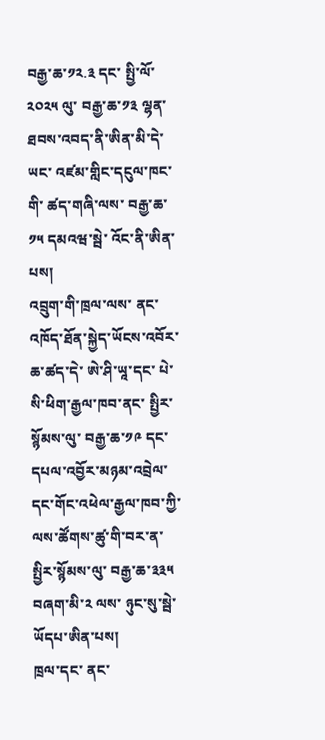བརྒྱ་ཆ་༡༢.༣ དང་ སྤྱི་ལོ་༢༠༢༥ ལུ་ བརྒྱ་ཆ་༡༣ ལྷན་ཐབས་འབད་ནི་ཨིན་མི་དེ་ཡང་ འཛམ་གླིང་དངུལ་ཁང་གི་ ཚད་གཞི་ལས་ བརྒྱ་ཆ་༡༥ དམའཝ་སྦེ་ འོང་ནི་ཨིན་པས།
འབྲུག་གི་ཁྲལ་ལས་ ནང་འཁོད་ཐོན་སྐྱེད་ཡོངས་འབོར་ ཆ་ཚད་དེ་ ཨེ་ཤི་ཡཱ་དང་ པེ་སི་ཕིག་རྒྱལ་ཁབ་ནང་ སྤྱིར་སྙོམས་ལུ་ བརྒྱ་ཆ་༡༩ དང་ དཔལ་འབྱོར་མཉམ་འབྲེལ་དང་གོང་འཕེལ་རྒྱལ་ཁབ་ཀྱི་ ལས་ཚོགས་ཚུ་གི་བར་ན་ སྤྱིར་སྙོམས་ལུ་ བརྒྱ་ཆ་༣༣༥ བཞག་མི་༢ ལས་ ཉུང་སུ་སྦེ་ ཡོདཔ་ཨིན་པས།
ཁྲལ་དང་ ནང་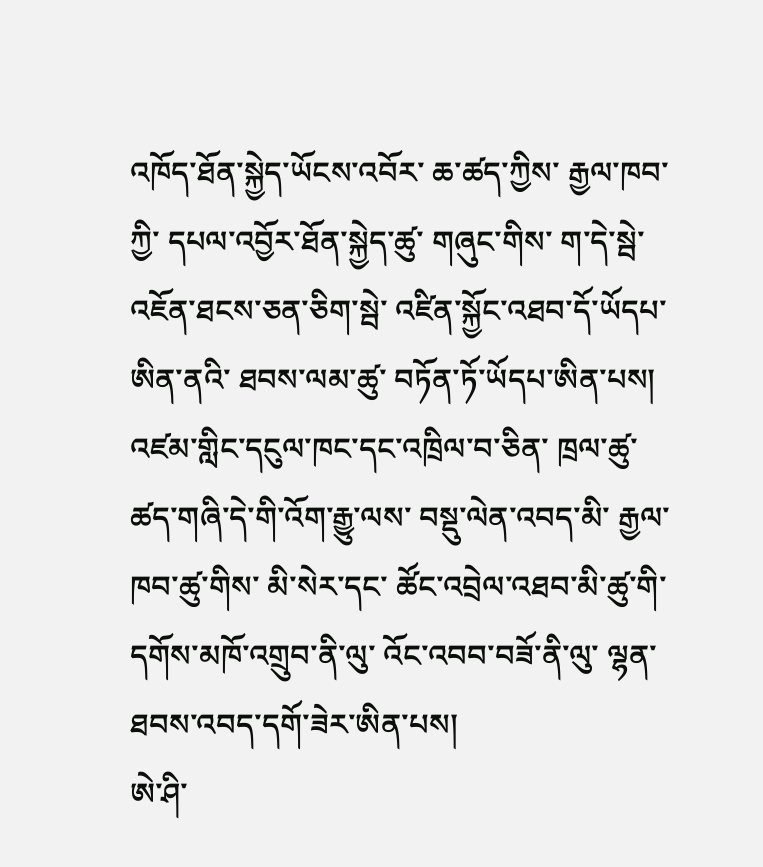འཁོད་ཐོན་སྐྱེད་ཡོངས་འབོར་ ཆ་ཚད་ཀྱིས་ རྒྱལ་ཁབ་ཀྱི་ དཔལ་འབྱོར་ཐོན་སྐྱེད་ཚུ་ གཞུང་གིས་ ག་དེ་སྦེ་ འཇོན་ཐངས་ཅན་ཅིག་སྦེ་ འཛིན་སྐྱོང་འཐབ་དོ་ཡོདཔ་ཨིན་ནའི་ ཐབས་ལམ་ཚུ་ བཏོན་ཏོ་ཡོདཔ་ཨིན་པས།
འཛམ་གླིང་དངུལ་ཁང་དང་འཁྲིལ་བ་ཅིན་ ཁྲལ་ཚུ་ ཚད་གཞི་དེ་གི་འོག་རྒྱུ་ལས་ བསྡུ་ལེན་འབད་མི་ རྒྱལ་ཁབ་ཚུ་གིས་ མི་སེར་དང་ ཚོང་འབྲེལ་འཐབ་མི་ཚུ་གི་ དགོས་མཁོ་འགྲུབ་ནི་ལུ་ འོང་འབབ་བཟོ་ནི་ལུ་ ལྷན་ཐབས་འབད་དགོ་ཟེར་ཨིན་པས།
ཨེ་ཤི་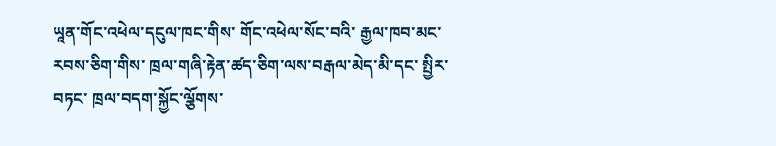ཡཱན་གོང་འཕེལ་དངུལ་ཁང་གིས་ གོང་འཕེལ་སོང་བའི་ རྒྱལ་ཁབ་མང་རབས་ཅིག་གིས་ ཁྲལ་གཞི་རྟེན་ཚད་ཅིག་ལས་བརྒལ་མེད་མི་དང་ སྤྱིར་བཏང་ ཁྲལ་བདག་སྐྱོང་ལྕོགས་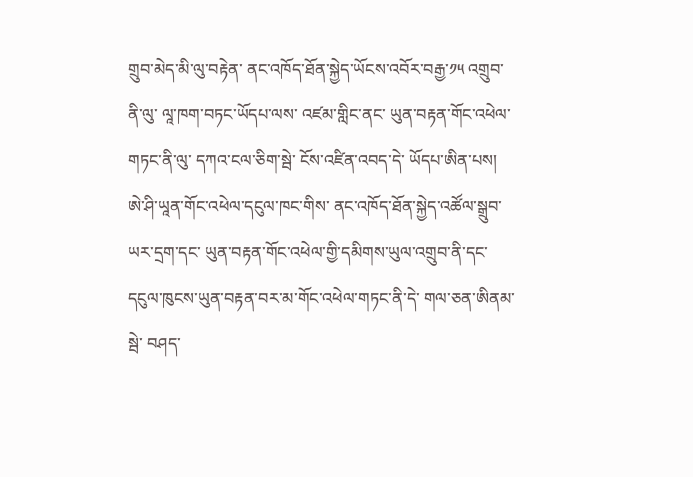གྲུབ་མེད་མི་ལུ་བརྟེན་ ནང་འཁོད་ཐོན་སྐྱེད་ཡོངས་འབོར་བརྒྱ་༡༥ འགྲུབ་ནི་ལུ་ ལཱ་ཁག་བཏང་ཡོདཔ་ལས་ འཛམ་གླིང་ནང་ ཡུན་བརྟན་གོང་འཕེལ་གཏང་ནི་ལུ་ དཀའ་ངལ་ཅིག་སྦེ་ ངོས་འཛིན་འབད་དེ་ ཡོདཔ་ཨིན་པས།
ཨེ་ཤི་ཡཱན་གོང་འཕེལ་དངུལ་ཁང་གིས་ ནང་འཁོད་ཐོན་སྐྱེད་འཚོལ་སྒྲུབ་ཡར་དྲག་དང་ ཡུན་བརྟན་གོང་འཕེལ་གྱི་དམིགས་ཡུལ་འགྲུབ་ནི་དང་ དངུལ་ཁུངས་ཡུན་བརྟན་བར་མ་གོང་འཕེལ་གཏང་ནི་དེ་ གལ་ཅན་ཨིནམ་སྦེ་ བཤད་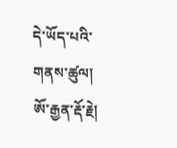དེ་ཡོད་པའི་གནས་ཚུལ།
ཨོ་རྒྱན་རྡོ་རྗེ།